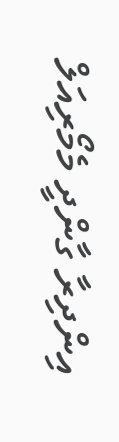އިންދިރާ ގާންދީ މެމޯރިއަލް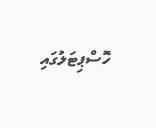ހޮސްޕިޓަލުގައި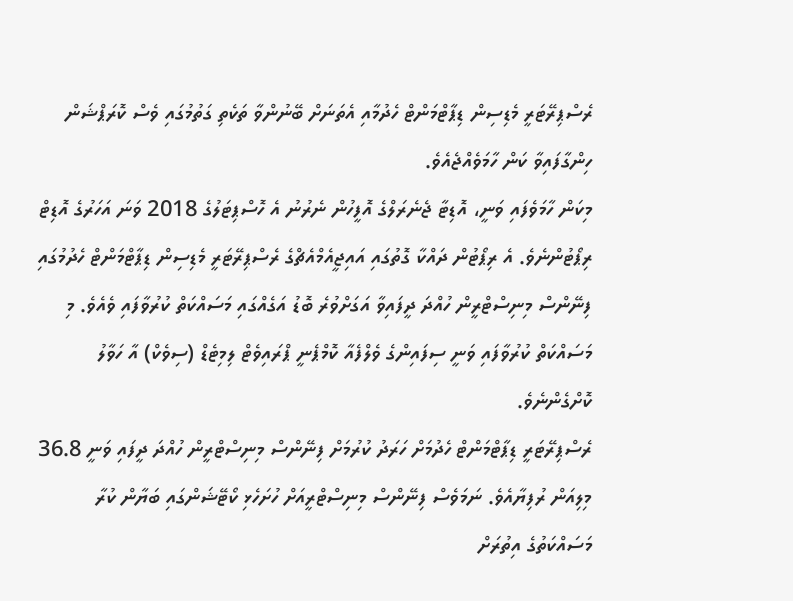ރެސްޕިރޭޓަރީ މެޑިސިން ޑިޕާޓްމަންޓް ހެދުމާއި އެތަނަށް ބޭނުންވާ ތަކެތި ގަތުމުގައި ވެސް ކޮރަޕްޝަން ހިންގާފައިވާ ކަން ހާމަވެއްޖެއެވެ.
މިކަން ހާމަވެފައި ވަނީ، އޮޑިޓާ ޖެނެރަލްގެ އޮފީހުން ނެރުނު އެ ހޮސްޕިޓަލުގެ 2018 ވަނަ އަހަރުގެ އޮޑިޓް ރިޕޯޓުންނެވެ. އެ ރިޕޯޓުން ދައްކާ ގޮތުގައި އައިޖީއެމްއެޗްގެ ރެސްޕިރޭޓަރީ މެޑިސިން ޑިޕާޓްމަންޓް ހެދުމުގައި ފިނޭންސް މިނިސްޓްރީން ހުއްދަ ދީފައިވާ އަގަށްވުރެ ބޮޑު އަގެއްގައި މަސައްކަތް ކުރުވާފައި ވެއެވެ. މި މަސައްކަތް ކުރުވާފައި ވަނީ ސިފައިންގެ ވެލްފެއާ ކޮމްޕެނީ ޕްރައިވެޓް ލިމިޓެޑް (ސިވެކް) އާ ހަވާލު ކޮށްގެންނެވެ.
ރެސްޕިރޭޓަރީ ޑިޕާޓްމަންޓް ހެދުމަށް ހަރަދު ކުރުމަށް ފިނޭންސް މިނިސްޓްރީން ހުއްދަ ދީފައި ވަނީ 36.8 މިލިއަން ރުފިޔާއެވެ. ނަމަވެސް ފިނޭންސް މިނިސްޓްރީއަށް ހުށަހެޅި ކޯޓޭޝަންގައި ބަޔާން ކުރާ މަސައްކަތުގެ އިތުރަށް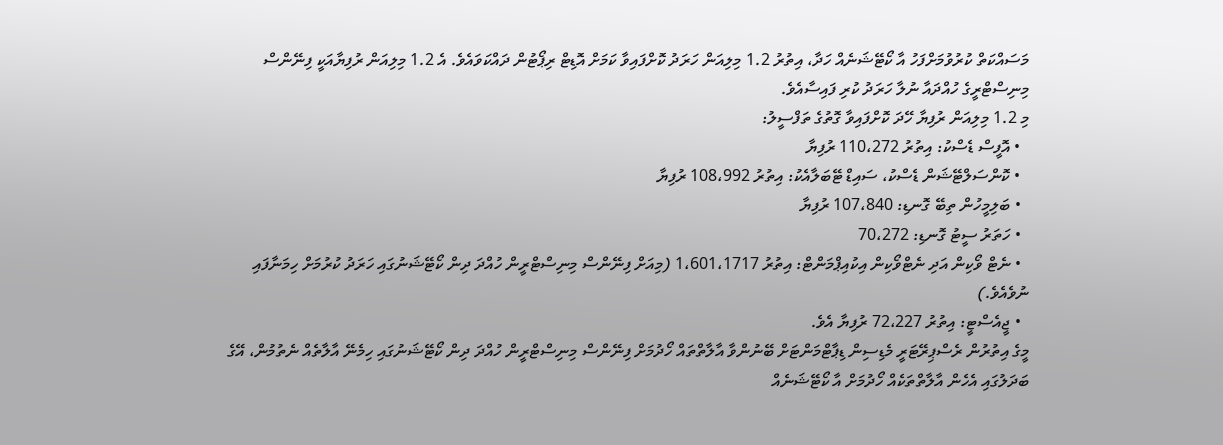މަސައްކަތް ކުރުވުމަށްފަހު އާ ކޯޓޭޝަނެއް ހަދާ، އިތުރު 1.2 މިލިއަން ހަރަދު ކޮށްފައިވާ ކަމަށް އޮޑިޓް ރިޕޯޓުން ދައްކަވައެވެ. އެ 1.2 މިލިއަން ރުފިޔާއަކީ ފިނޭންސް މިނިސްޓްރީގެ ހުއްދައާ ނުލާ ހަރަދު ކުރި ފައިސާއެވެ.
މި 1.2 މިލިއަން ރުފިޔާ ހޭދަ ކޮށްފައިވާ ގޮތުގެ ތަފްސީލު:
  • އޮފީސް ޑެސްކު: އިތުރު 110،272 ރުފިޔާ
  • ކޮންސަލްޓޭޝަން ޑެސްކު، ސައިޑް ޓޭބަލާއެކު: އިތުރު 108،992 ރުފިޔާ
  • ބަލިމީހުން ތިބޭ ގޮނޑި: 107،840 ރުފިޔާ
  • ހަތަރު ސީޓު ގޮނޑި: 70،272
  • ނެޓް ވޯކިން އަދި ނެޓްވޯކިން އިކުއިޕްމަންޓް: އިތުރު 1،601،1717 (މިއަށް ފިނޭންސް މިނިސްޓްރީން ހުއްދަ ދިން ކޯޓޭޝަނުގައި ހަރަދު ކުރުމަށް ހިމަނާފައި ނުވެއެވެ.)
  • ޖީއެސްޓީ: އިތުރު 72،227 ރުފިޔާ އެވެ.
މީގެ އިތުރުން ރެސްޕިރޭޓަރީ މެޑިސިން ޑިޕާޓްމަންޓަށް ބޭނުންވާ އާލާތްތައް ހޯދުމަށް ފިނޭންސް މިނިސްޓްރީން ހުއްދަ ދިން ކޯޓޭޝަނުގައި ހިމެނޭ އާލާތެއް ނެތުމުން، އޭގެ ބަދަލުގައި އެހެން އާލާތްތަކެއް ހޯދުމަށް އާ ކޯޓޭޝަނެއް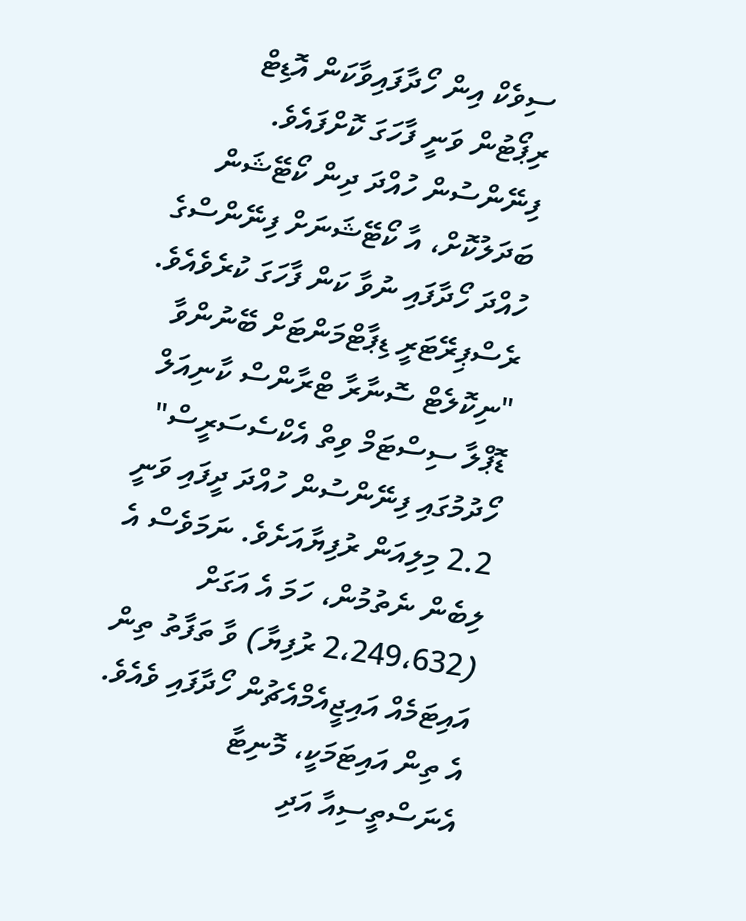ސިވެކް އިން ހޯދާފައިވާކަން އޮޑިޓް ރިޕޯޓުން ވަނީ ފާހަގަ ކޮށްފައެވެ. ފިނޭންސުން ހުއްދަ ދިން ކޯޓޭޝަން ބަދަލުކޮށް، އާ ކޯޓޭޝަނަށް ފިނޭންސްގެ ހުއްދަ ހޯދާފައި ނުވާ ކަން ފާހަގަ ކުރެވެއެވެ.
ރެސްޕިރޭޓަރީ ޑިޕާޓްމަންޓަށް ބޭނުންވާ "ނިކޮލެޓް ސޮނާރާ ޓްރާންސް ކާނިއަލް ޑޮޕްލާ ސިސްޓަމް ވިތް އެކްސެސަރީސް" ހޯދުމުގައި ފިނޭންސުން ހުއްދަ ދީފައި ވަނީ 2.2 މިލިއަން ރުފިޔާއަށެވެ. ނަމަވެސް އެ ލިބެން ނެތުމުން، ހަމަ އެ އަގަށް (2،249،632 ރުފިޔާ) ވާ ތަފާތު ތިން އައިޓަމެއް އައިޖީއެމްއެޗުން ހޯދާފައި ވެއެވެ. އެ ތިން އައިޓަމަކީ، މޮނިޓާ އެނަސްތީސިއާ އަދި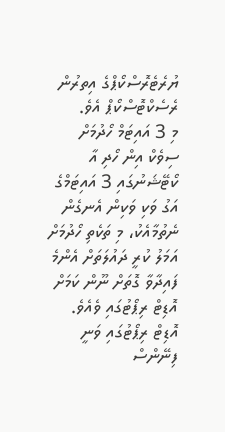ޔުރެޓެރޮސްކޯޕްގެ އިތރުން ރެސެކްޓޮސްކޯޕް އެވެ.
މި 3 އައިޓަމް ހޯދުމަށް ސިވެކް އިން ހޯދި އާ ކޯޓޭޝަނުގައި 3 އައިޓަމްގެ އަގު ވަކި ވަކިން އެނގެން ނެތުމާއެކު، މި ތަކެތި ހޯދުމަށް އަމަލު ކުރީ ދައުލަތަށް އެންމެ ފައިދާވާ ގޮތަށް ނޫން ކަމަށް އޮޑިޓް ރިޕޯޓުގައި ވެއެވެ.
އޮޑިޓް ރިޕޯޓުގައި ވަނީ ފިނޭންސް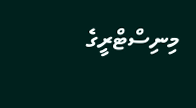މިނިސްޓްރީގެ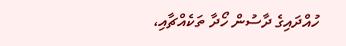ހުއްދައިގެ ދާސުން ހޯދާ ތަކެއްޗާއި،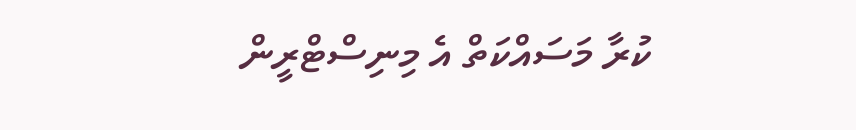ކުރާ މަސައްކަތް އެ މިނިސްޓްރީން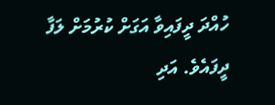ހުއްދަ ދީފައިވާ އަގަށް ކުރުމަށް ލަފާ ދީފައެވެ. އަދި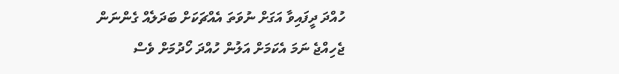ހުއްދަ ދީފައިވާ އަގަށް ނުވަތަ އެއްޗަކަށް ބަދަލެއް ގެންނަން ޖެހިއްޖެ ނަމަ އެކަމަށް އަލުން ހުއްދަ ހޯދުމަށް ވެސް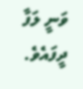ވަނީ ލަފާ ދީފައެވެ.